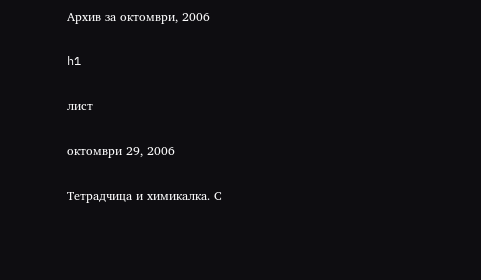Архив за октомври, 2006

h1

лист

октомври 29, 2006

Тетрадчица и химикалка. С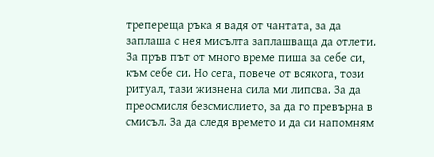трепереща ръка я вадя от чантата, за да заплаша с нея мисълта заплашваща да отлети. За пръв път от много време пиша за себе си, към себе си. Но сега, повече от всякога, този ритуал, тази жизнена сила ми липсва. За да преосмисля безсмислието, за да го превърна в смисъл. За да следя времето и да си напомням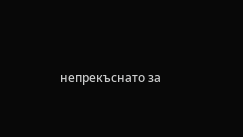непрекъснато за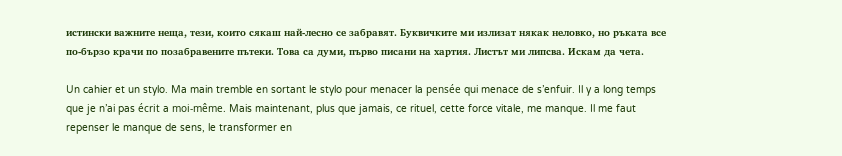истински важните неща, тези, които сякаш най-лесно се забравят. Буквичките ми излизат някак неловко, но ръката все по-бързо крачи по позабравените пътеки. Това са думи, първо писани на хартия. Листът ми липсва. Искам да чета.

Un cahier et un stylo. Ma main tremble en sortant le stylo pour menacer la pensée qui menace de s’enfuir. Il y a long temps que je n’ai pas écrit a moi-même. Mais maintenant, plus que jamais, ce rituel, cette force vitale, me manque. Il me faut repenser le manque de sens, le transformer en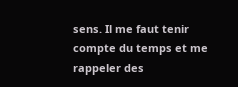sens. Il me faut tenir compte du temps et me rappeler des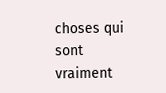choses qui sont vraiment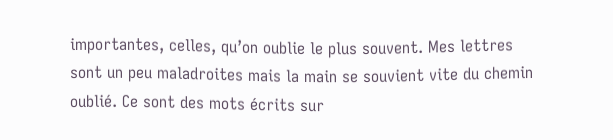importantes, celles, qu’on oublie le plus souvent. Mes lettres sont un peu maladroites mais la main se souvient vite du chemin oublié. Ce sont des mots écrits sur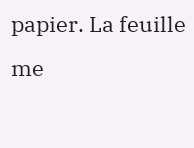papier. La feuille me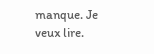manque. Je veux lire.